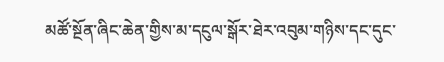མཚོ་སྔོན་ཞིང་ཆེན་གྱིས་མ་དངུལ་སྒོར་ཐེར་འབུམ་གཉིས་དང་དུང་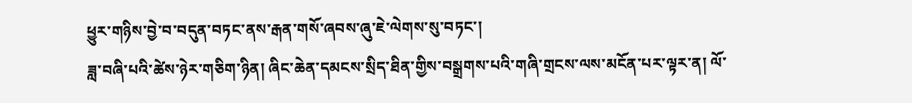ཕྱུར་གཉིས་བྱེ་བ་བདུན་བཏང་ནས་རྒན་གསོ་ཞབས་ཞུ་ཇེ་ལེགས་སུ་བཏང་།
ཟླ་བཞི་པའི་ཚེས་ཉེར་གཅིག་ཉིན། ཞིང་ཆེན་དམངས་སྲིད་ཐིན་གྱིས་བསྒྲགས་པའི་གཞི་གྲངས་ལས་མངོན་པར་ལྟར་ན། ལོ་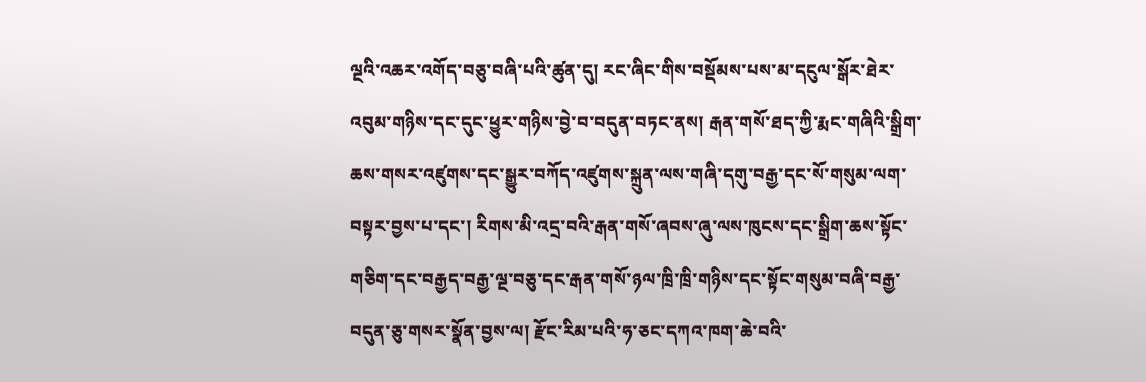ལྔའི་འཆར་འགོད་བཅུ་བཞི་པའི་ཚུན་དུ། རང་ཞིང་གིས་བསྡོམས་པས་མ་དངུལ་སྒོར་ཐེར་འབུམ་གཉིས་དང་དུང་ཕྱུར་གཉིས་བྱེ་བ་བདུན་བཏང་ནས། རྒན་གསོ་ཐད་ཀྱི་རྨང་གཞིའི་སྒྲིག་ཆས་གསར་འཛུགས་དང་སྒྱུར་བཀོད་འཛུགས་སྐྲུན་ལས་གཞི་དགུ་བརྒྱ་དང་སོ་གསུམ་ལག་བསྟར་བྱས་པ་དང་། རིགས་མི་འདྲ་བའི་རྒན་གསོ་ཞབས་ཞུ་ལས་ཁུངས་དང་སྒྲིག་ཆས་སྟོང་གཅིག་དང་བརྒྱད་བརྒྱ་ལྔ་བཅུ་དང་རྒན་གསོ་ཉལ་ཁྲི་ཁྲི་གཉིས་དང་སྟོང་གསུམ་བཞི་བརྒྱ་བདུན་ཅུ་གསར་སྣོན་བྱས་ལ། རྫོང་རིམ་པའི་ཧ་ཅང་དཀའ་ཁག་ཆེ་བའི་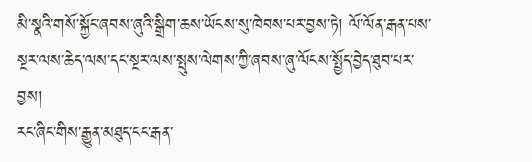མི་སྣའི་གསོ་སྐྱོང་ཞབས་ཞུའི་སྒྲིག་ཆས་ཡོངས་སུ་ཁེབས་པར་བྱས་ཏེ། ལོ་ལོན་རྒན་པས་སྔར་ལས་ཆེད་ལས་དང་སྔར་ལས་སྤུས་ལེགས་ཀྱི་ཞབས་ཞུ་ལོངས་སྤྱོད་བྱེད་ཐུབ་པར་བྱས།
རང་ཞིང་གིས་རྒྱུན་མཐུད་ངང་རྒན་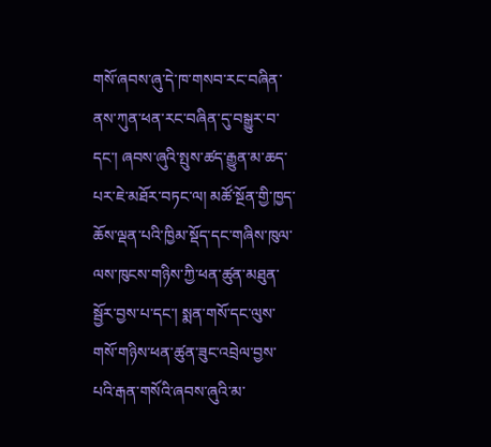གསོ་ཞབས་ཞུ་དེ་ཁ་གསབ་རང་བཞིན་ནས་ཀུན་ཕན་རང་བཞིན་དུ་བསྒྱུར་བ་དང་། ཞབས་ཞུའི་སྤུས་ཚད་རྒྱུན་མ་ཆད་པར་ཇེ་མཐོར་བཏང་ལ། མཚོ་སྔོན་གྱི་ཁྱད་ཆོས་ལྡན་པའི་ཁྱིམ་སྡོད་དང་གཞིས་ཁུལ་ལས་ཁུངས་གཉིས་ཀྱི་ཕན་ཚུན་མཐུན་སྦྱོར་བྱས་པ་དང་། སྨན་གསོ་དང་ལུས་གསོ་གཉིས་ཕན་ཚུན་ཟུང་འབྲེལ་བྱས་པའི་རྒན་གསོའི་ཞབས་ཞུའི་མ་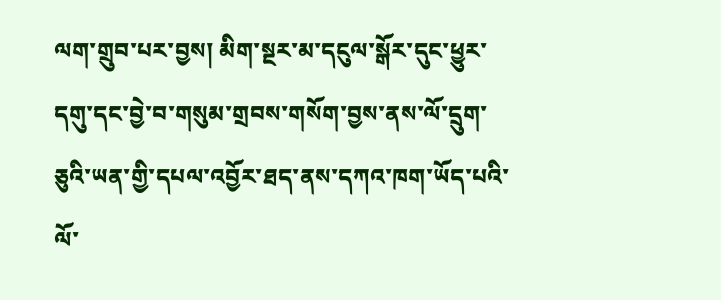ལག་གྲུབ་པར་བྱས། མིག་སྔར་མ་དངུལ་སྒོར་དུང་ཕྱུར་དགུ་དང་བྱེ་བ་གསུམ་གྲབས་གསོག་བྱས་ནས་ལོ་དྲུག་ཅུའི་ཡན་གྱི་དཔལ་འབྱོར་ཐད་ནས་དཀའ་ཁག་ཡོད་པའི་ལོ་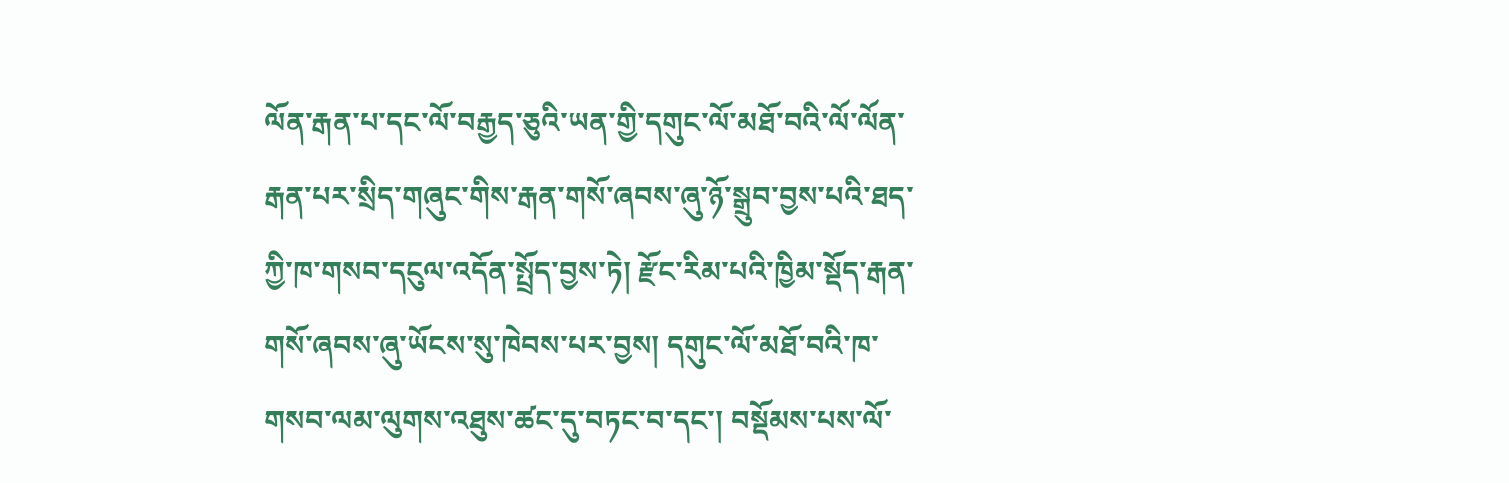ལོན་རྒན་པ་དང་ལོ་བརྒྱད་ཅུའི་ཡན་གྱི་དགུང་ལོ་མཐོ་བའི་ལོ་ལོན་རྒན་པར་སྲིད་གཞུང་གིས་རྒན་གསོ་ཞབས་ཞུ་ཉོ་སྒྲུབ་བྱས་པའི་ཐད་ཀྱི་ཁ་གསབ་དངུལ་འདོན་སྤྲོད་བྱས་ཏེ། རྫོང་རིམ་པའི་ཁྱིམ་སྡོད་རྒན་གསོ་ཞབས་ཞུ་ཡོངས་སུ་ཁེབས་པར་བྱས། དགུང་ལོ་མཐོ་བའི་ཁ་གསབ་ལམ་ལུགས་འཐུས་ཚང་དུ་བཏང་བ་དང་། བསྡོམས་པས་ལོ་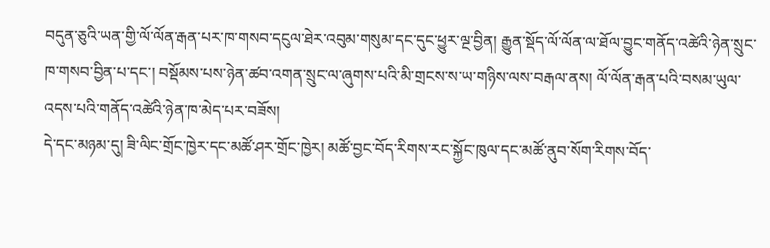བདུན་ཅུའི་ཡན་གྱི་ལོ་ལོན་རྒན་པར་ཁ་གསབ་དངུལ་ཐེར་འབུམ་གསུམ་དང་དུང་ཕྱུར་ལྔ་བྱིན། རྒྱུན་སྡོད་ལོ་ལོན་ལ་ཐོལ་བྱུང་གནོད་འཚེའི་ཉེན་སྲུང་ཁ་གསབ་བྱིན་པ་དང་། བསྡོམས་པས་ཉེན་ཚབ་འགན་སྲུང་ལ་ཞུགས་པའི་མི་གྲངས་ས་ཡ་གཉིས་ལས་བརྒལ་ནས། ལོ་ལོན་རྒན་པའི་བསམ་ཡུལ་འདས་པའི་གནོད་འཚེའི་ཉེན་ཁ་མེད་པར་བཟོས།
དེ་དང་མཉམ་དུ། ཟི་ལིང་གྲོང་ཁྱེར་དང་མཚོ་ཤར་གྲོང་ཁྱེར། མཚོ་བྱང་བོད་རིགས་རང་སྐྱོང་ཁུལ་དང་མཚོ་ནུབ་སོག་རིགས་བོད་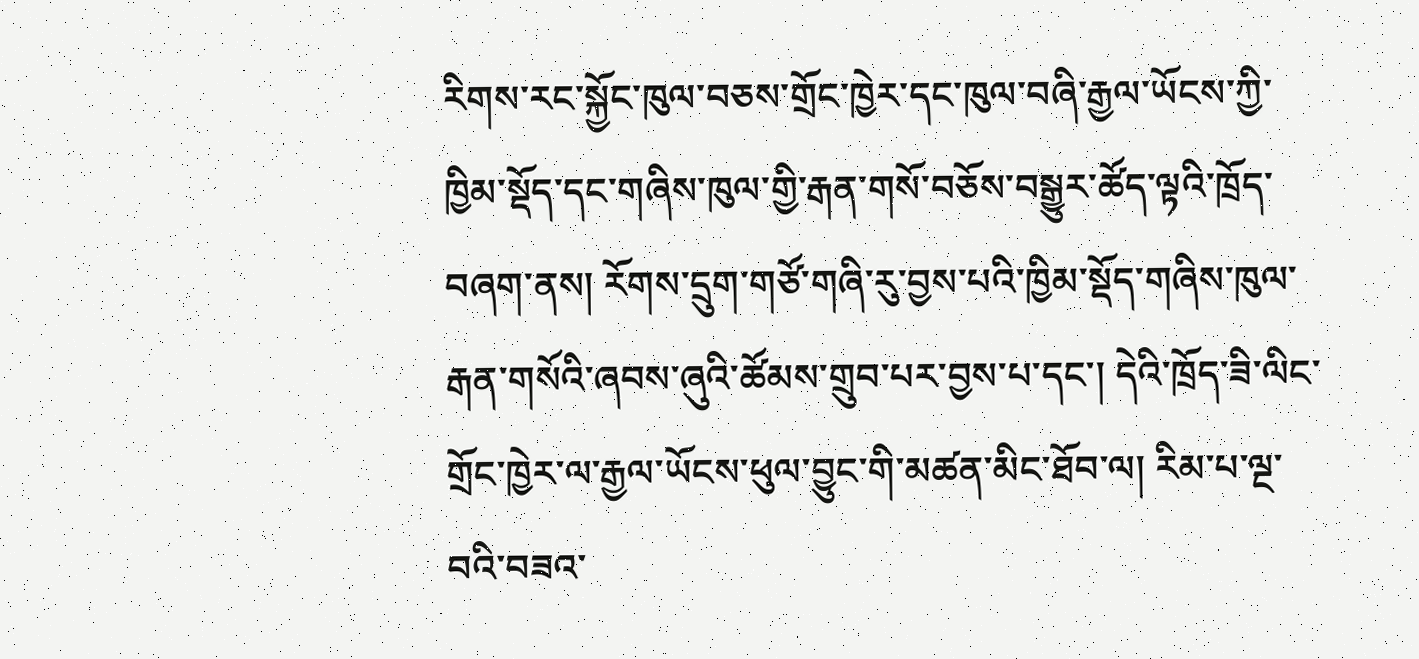རིགས་རང་སྐྱོང་ཁུལ་བཅས་གྲོང་ཁྱེར་དང་ཁུལ་བཞི་རྒྱལ་ཡོངས་ཀྱི་ཁྱིམ་སྡོད་དང་གཞིས་ཁུལ་གྱི་རྒན་གསོ་བཅོས་བསྒྱུར་ཚོད་ལྟའི་ཁྲོད་བཞག་ནས། རོགས་དྲུག་གཙོ་གཞི་རུ་བྱས་པའི་ཁྱིམ་སྡོད་གཞིས་ཁུལ་རྒན་གསོའི་ཞབས་ཞུའི་ཚོམས་གྲུབ་པར་བྱས་པ་དང་། དེའི་ཁྲོད་ཟི་ལིང་གྲོང་ཁྱེར་ལ་རྒྱལ་ཡོངས་ཕུལ་བྱུང་གི་མཚན་མིང་ཐོབ་ལ། རིམ་པ་ལྔ་བའི་བཟའ་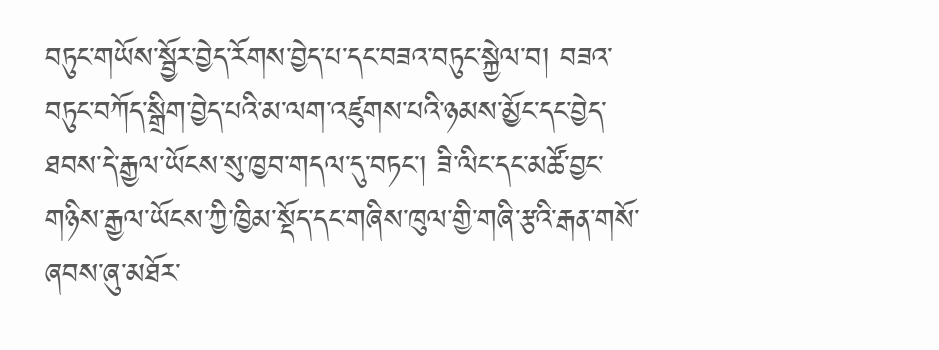བཏུང་གཡོས་སྦྱོར་བྱེད་རོགས་བྱེད་པ་དང་བཟའ་བཏུང་སྐྱེལ་བ། བཟའ་བཏུང་བཀོད་སྒྲིག་བྱེད་པའི་མ་ལག་འཛུགས་པའི་ཉམས་མྱོང་དང་བྱེད་ཐབས་དེ་རྒྱལ་ཡོངས་སུ་ཁྱབ་གདལ་དུ་བཏང་། ཟི་ལིང་དང་མཚོ་བྱང་གཉིས་རྒྱལ་ཡོངས་ཀྱི་ཁྱིམ་སྡོད་དང་གཞིས་ཁུལ་གྱི་གཞི་རྩའི་རྒན་གསོ་ཞབས་ཞུ་མཐོར་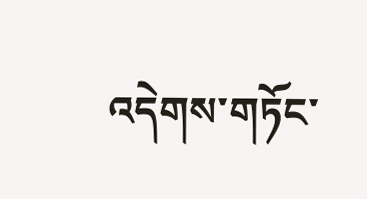འདེགས་གཏོང་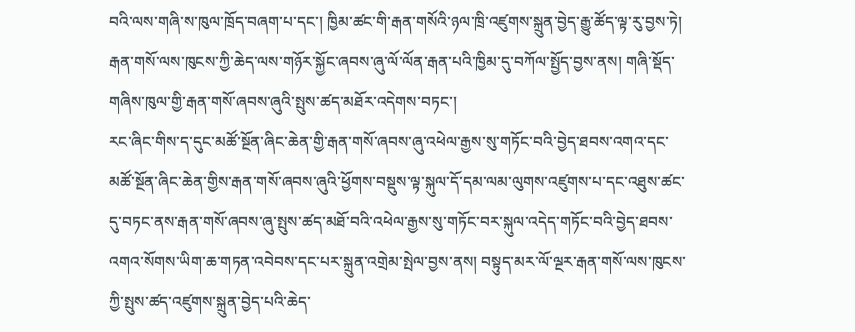བའི་ལས་གཞི་ས་ཁུལ་ཁྲོད་བཞག་པ་དང་། ཁྱིམ་ཚང་གི་རྒན་གསོའི་ཉལ་ཁྲི་འཛུགས་སྐྲུན་བྱེད་རྒྱུ་ཚོད་ལྟ་རུ་བྱས་ཏེ། རྒན་གསོ་ལས་ཁུངས་ཀྱི་ཆེད་ལས་གཉོར་སྐྱོང་ཞབས་ཞུ་ལོ་ལོན་རྒན་པའི་ཁྱིམ་དུ་བཀོལ་སྤྱོད་བྱས་ནས། གཞི་སྡོད་གཞིས་ཁུལ་གྱི་རྒན་གསོ་ཞབས་ཞུའི་སྤུས་ཚད་མཐོར་འདེགས་བཏང་།
རང་ཞིང་གིས་ད་དུང་མཚོ་སྔོན་ཞིང་ཆེན་གྱི་རྒན་གསོ་ཞབས་ཞུ་འཕེལ་རྒྱས་སུ་གཏོང་བའི་བྱེད་ཐབས་འགའ་དང་མཚོ་སྔོན་ཞིང་ཆེན་གྱིས་རྒན་གསོ་ཞབས་ཞུའི་ཕྱོགས་བསྡུས་ལྟ་སྐུལ་དོ་དམ་ལམ་ལུགས་འཛུགས་པ་དང་འཐུས་ཚང་དུ་བཏང་ནས་རྒན་གསོ་ཞབས་ཞུ་སྤུས་ཚད་མཐོ་བའི་འཕེལ་རྒྱས་སུ་གཏོང་བར་སྐུལ་འདེད་གཏོང་བའི་བྱེད་ཐབས་འགའ་སོགས་ཡིག་ཆ་གཏན་འབེབས་དང་པར་སྐྲུན་འགྲེམ་སྤེལ་བྱས་ནས། བསྟུད་མར་ལོ་ལྔར་རྒན་གསོ་ལས་ཁུངས་ཀྱི་སྤུས་ཚད་འཛུགས་སྐྲུན་བྱེད་པའི་ཆེད་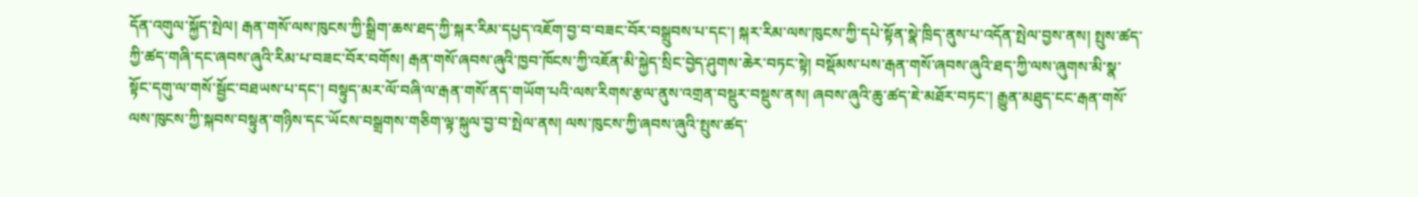དོན་འགུལ་སྐྱོད་སྤེལ། རྒན་གསོ་ལས་ཁུངས་ཀྱི་སྒྲིག་ཆས་ཐད་ཀྱི་སྐར་རིམ་དཔྱད་འཇོག་བྱ་བ་བཟང་བོར་བསྒྲུབས་པ་དང་། སྐར་རིམ་ལས་ཁུངས་ཀྱི་དཔེ་སྟོན་སྣེ་ཁྲིད་ནུས་པ་འདོན་སྤེལ་བྱས་ནས། སྤུས་ཚད་ཀྱི་ཚད་གཞི་དང་ཞབས་ཞུའི་རིམ་པ་བཟང་བོར་བགོས། རྒན་གསོ་ཞབས་ཞུའི་ཁྱབ་ཁོངས་ཀྱི་འཇོན་མི་སྐྱེད་སྲིང་བྱེད་ཤུགས་ཆེར་བཏང་སྟེ། བསྡོམས་པས་རྒན་གསོ་ཞབས་ཞུའི་ཐད་ཀྱི་ལས་ཞུགས་མི་སྣ་སྟོང་དགུ་ལ་གསོ་སྦྱོང་བཐཡས་པ་དང་། བསྟུད་མར་ལོ་བཞི་ལ་རྒན་གསོ་ནད་གཡོག་པའི་ལས་རིགས་རྩལ་ནུས་འགྲན་བསྡུར་བསྡུས་ནས། ཞབས་ཞུའི་ཆུ་ཚད་ཇེ་མཐོར་བཏང་། རྒྱུན་མཐུད་ངང་རྒན་གསོ་ལས་ཁུངས་ཀྱི་སྐབས་བསྟུན་གཉིས་དང་ཡོངས་བསྒྲགས་གཅིག་ལྟ་སྐུལ་བྱ་བ་སྤེལ་ནས། ལས་ཁུངས་ཀྱི་ཞབས་ཞུའི་སྤུས་ཚད་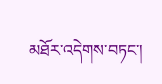མཐོར་འདེགས་བཏང་།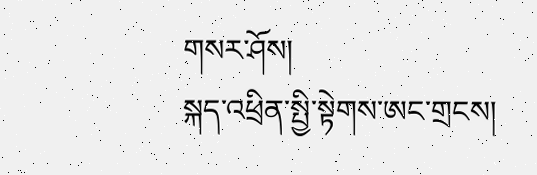གསར་ཤོས།
སྐད་འཕྲིན་སྤྱི་སྟེགས་ཨང་གྲངས།